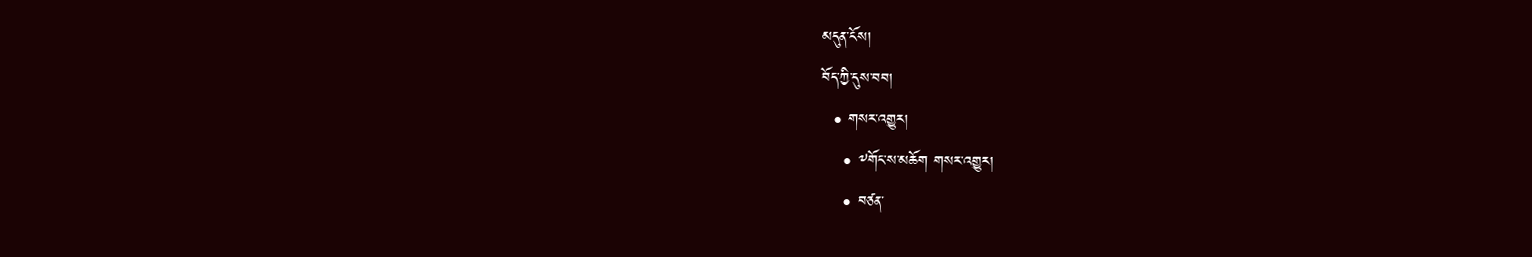མདུན་ངོས།
བོད་ཀྱི་དུས་བབ།
  • གསར་འགྱུར།
    • ༸གོང་ས་མཆོག གསར་འགྱུར།
    • བཙན་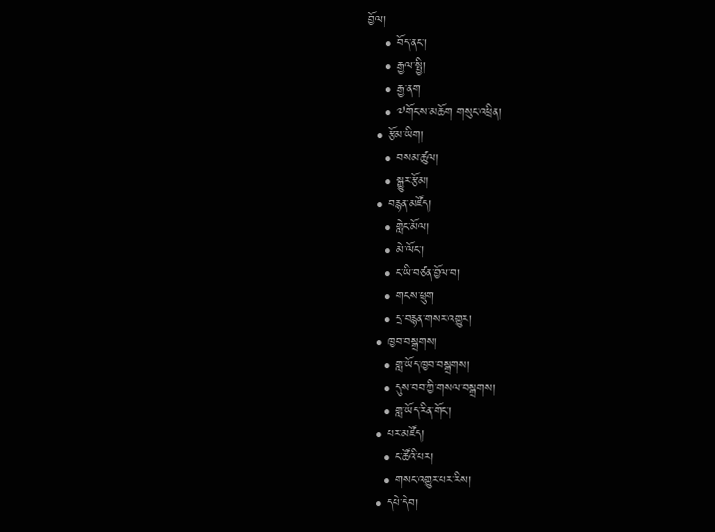བྱོལ།
    • བོད་ནང་།
    • རྒྱལ་སྤྱི།
    • རྒྱ་ནག
    • ༧གོང་ས་མཆོག གསུང་འཕྲིན།
  • རྩོམ་ཡིག།
    • བསམ་ཚུལ།
    • སྒྱུར་རྩོམ།
  • བརྙན་མཛོད།
    • གླེང་མོལ།
    • མེ་ལོང་།
    • ང་ཡི་བཙན་བྱོལ་བ།
    • གངས་ཕྲུག
    • དྲ་བརྙན་གསར་འགྱུར།
  • ཁྱབ་བསྒྲགས།
    • གླ་ཡོད་ཁྱབ་བསྒྲགས།
    • དུས་བབ་ཀྱི་གསལ་བསྒྲགས།
    • གླ་ཡོད་རིན་གོང་།
  • པར་མཛོད།
    • ང་ཚོའི་པར།
    • གསང་འགྱུར་པར་རིས།
  • དཔེ་དེབ།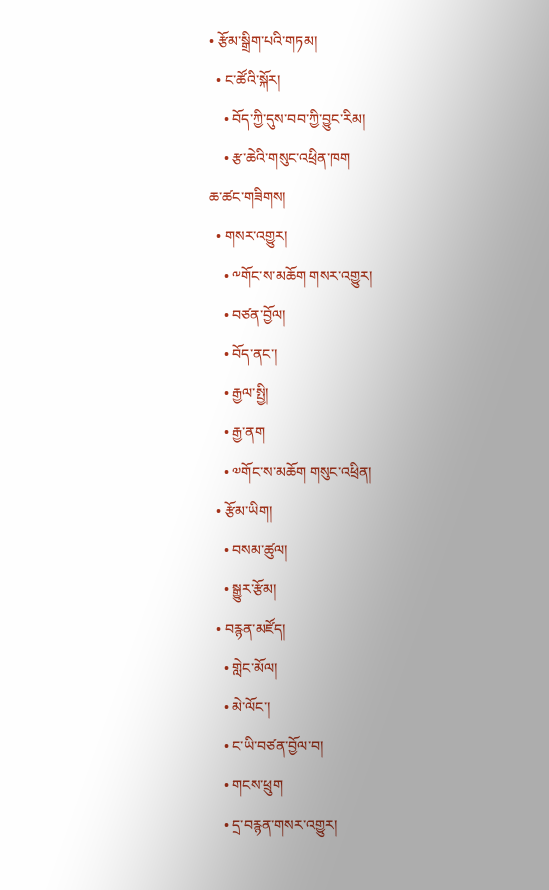• རྩོམ་སྒྲིག་པའི་གཏམ།
  • ང་ཚོའི་སྐོར།
    • བོད་ཀྱི་དུས་བབ་ཀྱི་བྱུང་རིམ།
    • རྩ་ཆེའི་གསུང་འཕྲིན་ཁག
ཆ་ཚང་གཟིགས།
  • གསར་འགྱུར།
    • ༸གོང་ས་མཆོག གསར་འགྱུར།
    • བཙན་བྱོལ།
    • བོད་ནང་།
    • རྒྱལ་སྤྱི།
    • རྒྱ་ནག
    • ༧གོང་ས་མཆོག གསུང་འཕྲིན།
  • རྩོམ་ཡིག།
    • བསམ་ཚུལ།
    • སྒྱུར་རྩོམ།
  • བརྙན་མཛོད།
    • གླེང་མོལ།
    • མེ་ལོང་།
    • ང་ཡི་བཙན་བྱོལ་བ།
    • གངས་ཕྲུག
    • དྲ་བརྙན་གསར་འགྱུར།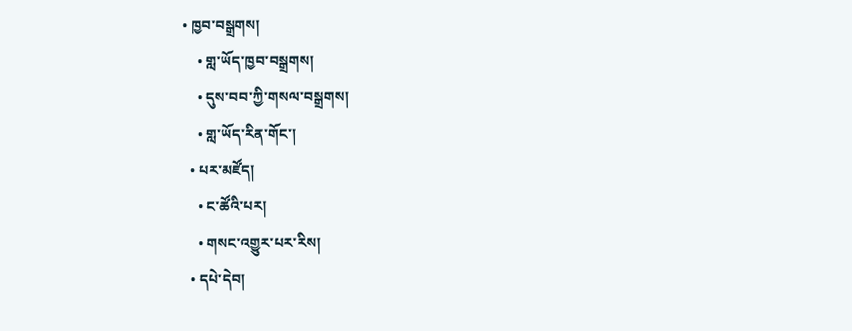• ཁྱབ་བསྒྲགས།
    • གླ་ཡོད་ཁྱབ་བསྒྲགས།
    • དུས་བབ་ཀྱི་གསལ་བསྒྲགས།
    • གླ་ཡོད་རིན་གོང་།
  • པར་མཛོད།
    • ང་ཚོའི་པར།
    • གསང་འགྱུར་པར་རིས།
  • དཔེ་དེབ།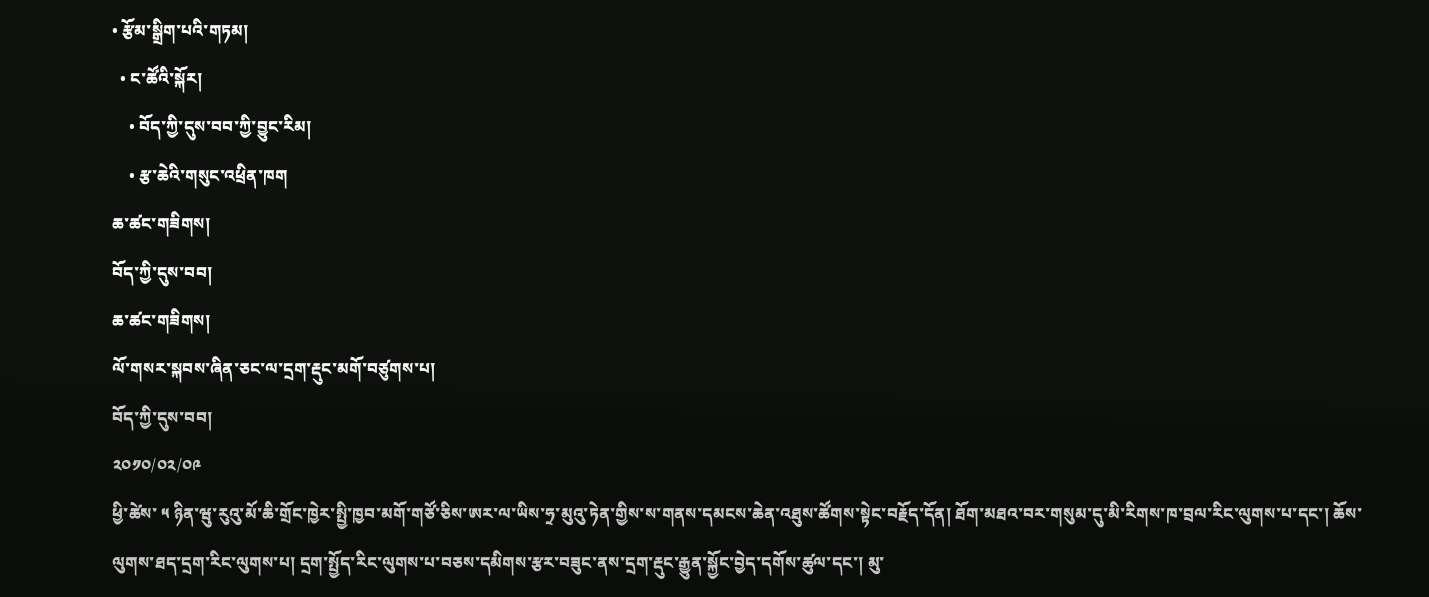• རྩོམ་སྒྲིག་པའི་གཏམ།
  • ང་ཚོའི་སྐོར།
    • བོད་ཀྱི་དུས་བབ་ཀྱི་བྱུང་རིམ།
    • རྩ་ཆེའི་གསུང་འཕྲིན་ཁག
ཆ་ཚང་གཟིགས།
བོད་ཀྱི་དུས་བབ།
ཆ་ཚང་གཟིགས།
ལོ་གསར་སྐབས་ཞིན་ཅང་ལ་དྲག་རྡུང་མགོ་བཙུགས་པ།
བོད་ཀྱི་དུས་བབ།
༢༠༡༠/༠༢/༠༩
ཕྱི་ཚེས་ ༥ ཉིན་ཝུ་རུའུ་མོ་ཆི་གྲོང་ཁྱེར་སྤྱི་ཁྱབ་མགོ་གཙོ་ཅིས་ཨར་ལ་ཡིས་ཧྲ་མུའུ་ཏེན་གྱིས་ས་གནས་དམངས་ཆེན་འཐུས་ཚོགས་སྟེང་བརྗོད་དོན། ཐོག་མཐའ་བར་གསུམ་དུ་མི་རིགས་ཁ་བྲལ་རིང་ལུགས་པ་དང་། ཆོས་ལུགས་ཐད་དྲག་རིང་ལུགས་པ། དྲག་སྤྱོད་རིང་ལུགས་པ་བཅས་དམིགས་རྩར་བཟུང་ནས་དྲག་རྡུང་རྒྱུན་སྐྱོང་བྱེད་དགོས་ཚུལ་དང་། མུ་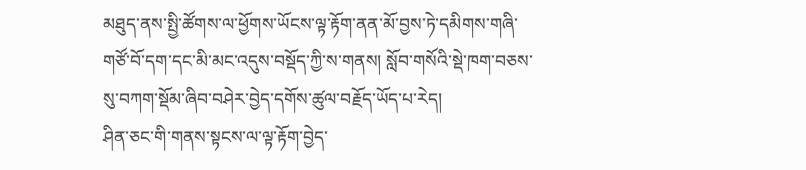མཐུད་ནས་སྤྱི་ཚོགས་ལ་ཕྱོགས་ཡོངས་ལྟ་རྟོག་ནན་མོ་བྱས་ཏེ་དམིགས་གཞི་གཙོ་བོ་དག་དང་མི་མང་འདུས་བསྡོད་ཀྱི་ས་གནས། སློབ་གསོའི་སྡེ་ཁག་བཅས་སུ་བཀག་སྡོམ་ཞིབ་བཤེར་བྱེད་དགོས་ཚུལ་བརྗོད་ཡོད་པ་རེད།
ཤིན་ཅང་གི་གནས་སྟངས་ལ་ལྟ་རྟོག་བྱེད་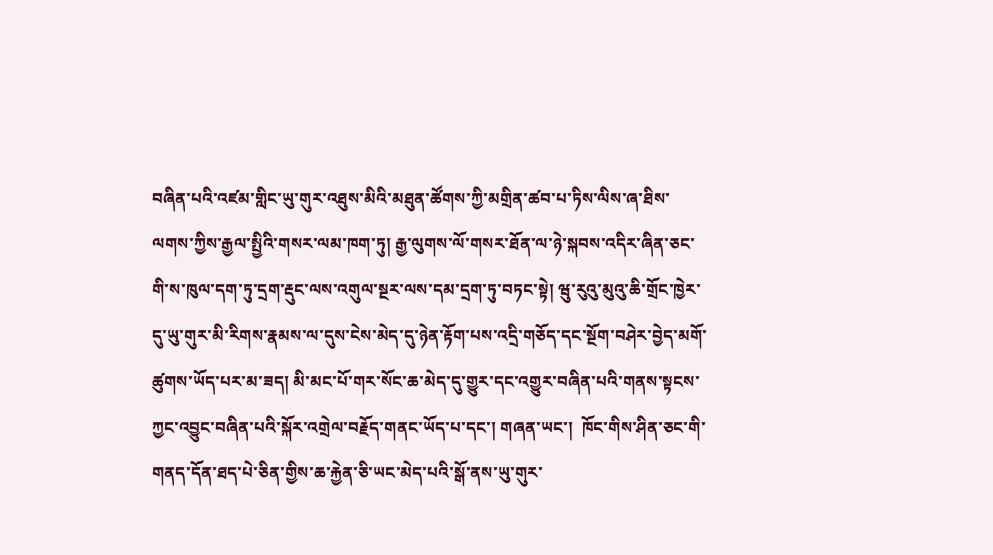བཞིན་པའི་འཛམ་གླིང་ཡུ་གུར་འཐུས་མིའི་མཐུན་ཚོགས་ཀྱི་མགྲིན་ཚབ་པ་ཏིས་ལིས་ཞ་ཐིས་ལགས་ཀྱིས་རྒྱལ་སྤྱིའི་གསར་ལམ་ཁག་ཏུ། རྒྱ་ལུགས་ལོ་གསར་ཐོན་ལ་ཉེ་སྐབས་འདིར་ཞིན་ཅང་གི་ས་ཁུལ་དག་ཏུ་དྲག་རྡུང་ལས་འགུལ་སྔར་ལས་དམ་དྲག་ཏུ་བཏང་སྟེ། ཝུ་རུའུ་མུའུ་ཆི་གྲོང་ཁྱེར་དུ་ཡུ་གུར་མི་རིགས་རྣམས་ལ་དུས་ངེས་མེད་དུ་ཉེན་རྟོག་པས་འདྲི་གཅོད་དང་སྔོག་བཤེར་བྱེད་མགོ་ཚུགས་ཡོད་པར་མ་ཟད། མི་མང་པོ་གར་སོང་ཆ་མེད་དུ་གྱུར་དང་འགྱུར་བཞིན་པའི་གནས་སྟངས་ཀྱང་འབྱུང་བཞིན་པའི་སྐོར་འགྲེལ་བརྗོད་གནང་ཡོད་པ་དང་། གཞན་ཡང་།  ཁོང་གིས་ཤིན་ཅང་གི་གནད་དོན་ཐད་པེ་ཅིན་གྱིས་ཆ་རྐྱེན་ཅི་ཡང་མེད་པའི་སྒོ་ནས་ཡུ་གུར་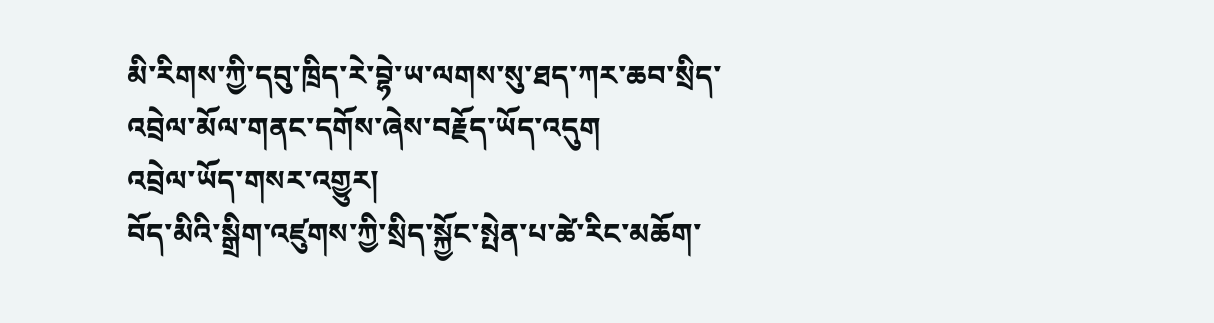མི་རིགས་ཀྱི་དབུ་ཁྲིད་རེ་བྷེ་ཡ་ལགས་སུ་ཐད་ཀར་ཆབ་སྲིད་འབྲེལ་མོལ་གནང་དགོས་ཞེས་བརྗོད་ཡོད་འདུག
འབྲེལ་ཡོད་གསར་འགྱུར།
བོད་མིའི་སྒྲིག་འཛུགས་ཀྱི་སྲིད་སྐྱོང་སྤེན་པ་ཚེ་རིང་མཆོག་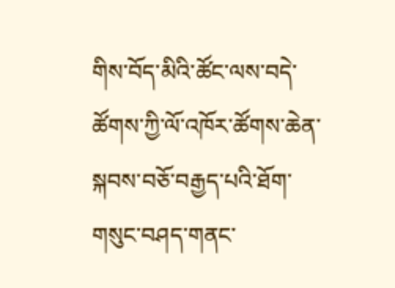གིས་བོད་མིའི་ཚོང་ལས་བདེ་ཚོགས་ཀྱི་ལོ་འཁོར་ཚོགས་ཆེན་སྐབས་བཅོ་བརྒྱད་པའི་ཐོག་གསུང་བཤད་གནང་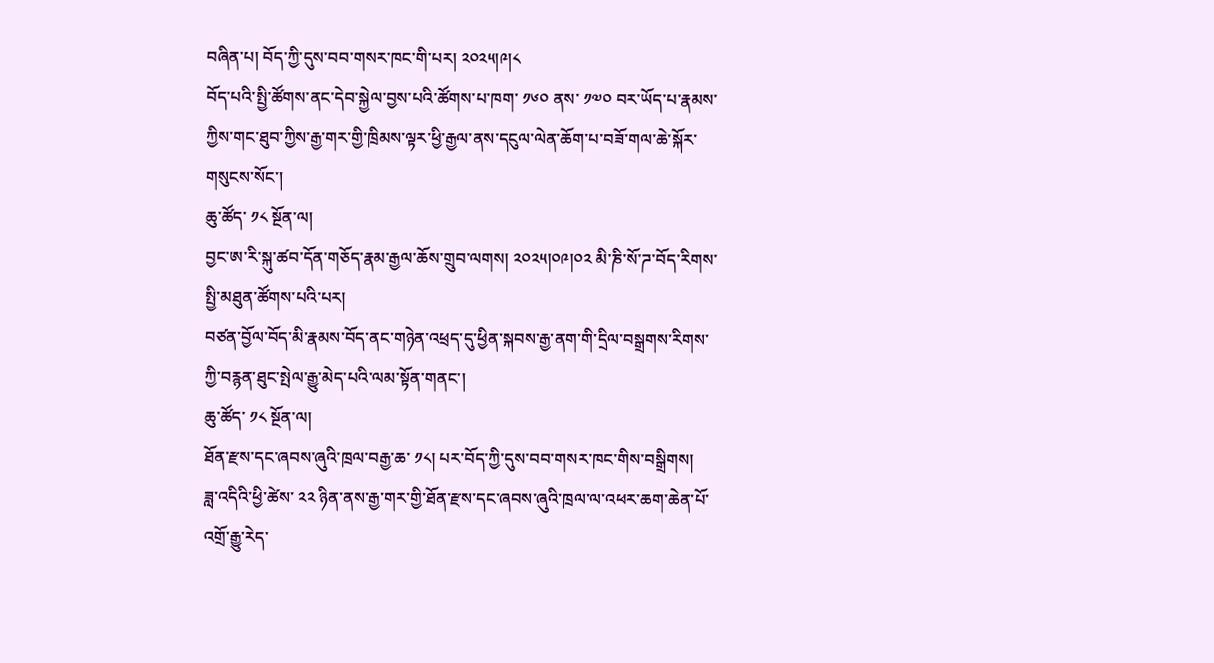བཞིན་པ། བོད་ཀྱི་དུས་བབ་གསར་ཁང་གི་པར། ༢༠༢༥།༩།༨
བོད་པའི་སྤྱི་ཚོགས་ནང་དེབ་སྐྱེལ་བྱས་པའི་ཚོགས་པ་ཁག་ ༡༦༠ ནས་ ༡༧༠ བར་ཡོད་པ་རྣམས་ཀྱིས་གང་ཐུབ་ཀྱིས་རྒྱ་གར་གྱི་ཁྲིམས་ལྟར་ཕྱི་རྒྱལ་ནས་དངུལ་ལེན་ཆོག་པ་བཟོ་གལ་ཆེ་སྐོར་གསུངས་སོང་།
ཆུ་ཚོད་ ༡༨ སྔོན་ལ།
བྱང་ཨ་རི་སྐུ་ཚབ་དོན་གཅོད་རྣམ་རྒྱལ་ཆོས་གྲུབ་ལགས། ༢༠༢༥།༠༩།༠༢ མི་ཎི་སོ་ཌ་བོད་རིགས་སྤྱི་མཐུན་ཚོགས་པའི་པར།
བཙན་བྱོལ་བོད་མི་རྣམས་བོད་ནང་གཉེན་འཕྲད་དུ་ཕྱིན་སྐབས་རྒྱ་ནག་གི་དྲིལ་བསྒྲགས་རིགས་ཀྱི་བརྙན་ཐུང་སྤེལ་རྒྱུ་མེད་པའི་ལམ་སྟོན་གནང་།
ཆུ་ཚོད་ ༡༨ སྔོན་ལ།
ཐོན་རྫས་དང་ཞབས་ཞུའི་ཁྲལ་བརྒྱ་ཆ་ ༡༨། པར་བོད་ཀྱི་དུས་བབ་གསར་ཁང་གིས་བསྒྲིགས།
ཟླ་འདིའི་ཕྱི་ཚེས་ ༢༢ ཉིན་ནས་རྒྱ་གར་གྱི་ཐོན་རྫས་དང་ཞབས་ཞུའི་ཁྲལ་ལ་འཕར་ཆག་ཆེན་པོ་འགྲོ་རྒྱུ་རེད་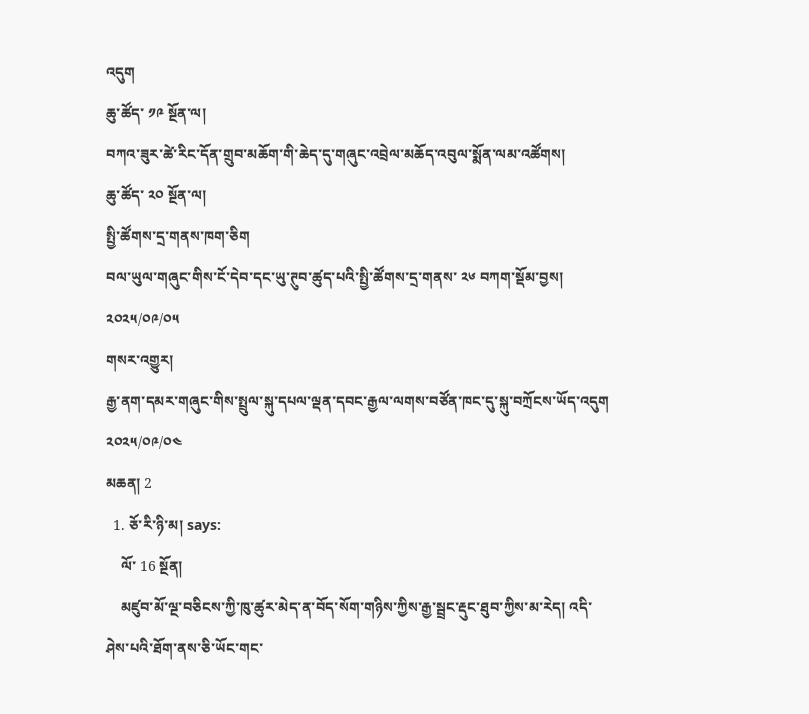འདུག
ཆུ་ཚོད་ ༡༩ སྔོན་ལ།
བཀའ་ཟུར་ཚེ་རིང་དོན་གྲུབ་མཆོག་གི་ཆེད་དུ་གཞུང་འབྲེལ་མཆོད་འབུལ་སྨོན་ལམ་འཚོགས།
ཆུ་ཚོད་ ༢༠ སྔོན་ལ།
སྤྱི་ཚོགས་དྲ་གནས་ཁག་ཅིག
བལ་ཡུལ་གཞུང་གིས་ངོ་དེབ་དང་ཡུ་ཊུབ་ཚུད་པའི་སྤྱི་ཚོགས་དྲ་གནས་ ༢༦ བཀག་སྡོམ་བྱས།
༢༠༢༥/༠༩/༠༥
གསར་འགྱུར།
རྒྱ་ནག་དམར་གཞུང་གིས་སྤྲུལ་སྐུ་དཔལ་ལྡན་དབང་རྒྱལ་ལགས་བཙོན་ཁང་དུ་སྐུ་བཀྲོངས་ཡོད་འདུག
༢༠༢༥/༠༩/༠༤
མཆན། 2
  1. ཅོ་རི་ཉི་མ། says:
    ལོ་ 16 སྔོན།
    མཛུབ་མོ་ལྔ་བཅིངས་ཀྱི་ཁུ་ཚུར་མེད་ན་བོད་སོག་གཉིས་ཀྱིས་རྒྱ་སྦྲང་རྡུང་ཐུབ་ཀྱིས་མ་རེད། འདི་ཤེས་པའི་ཐོག་ནས་ཅི་ཡོང་གང་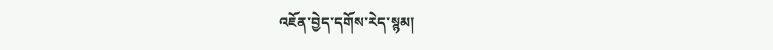འཇོན་བྱེད་དགོས་རེད་སྙམ།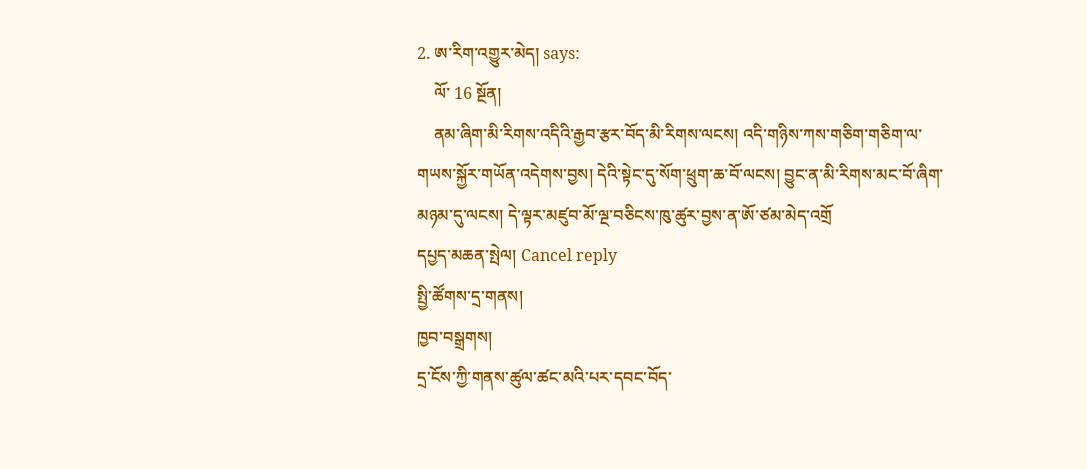2. ཨ་རིག་འགྱུར་མེད། says:
    ལོ་ 16 སྔོན།
    ནམ་ཞིག་མི་རིགས་འདིའི་རྒྱབ་རྩར་བོད་མི་རིགས་ལངས། འདི་གཉིས་ཀས་གཅིག་གཅིག་ལ་གཡས་སྐྱོར་གཡོན་འདེགས་བྱས། དེའི་སྟེང་དུ་སོག་ཕྲུག་ཆ་བོ་ལངས། བྱུང་ན་མི་རིགས་མང་བོ་ཞིག་མཉམ་དུ་ལངས། དེ་ལྟར་མཛུབ་མོ་ལྔ་བཅིངས་ཁུ་ཚུར་བྱས་ན་ཨོ་ཙམ་མེད་འགྲོ
དཔྱད་མཆན་སྤེལ། Cancel reply
སྤྱི་ཚོགས་དྲ་གནས།
ཁྱབ་བསྒྲགས།
དྲ་ངོས་ཀྱི་གནས་ཚུལ་ཚང་མའི་པར་དབང་བོད་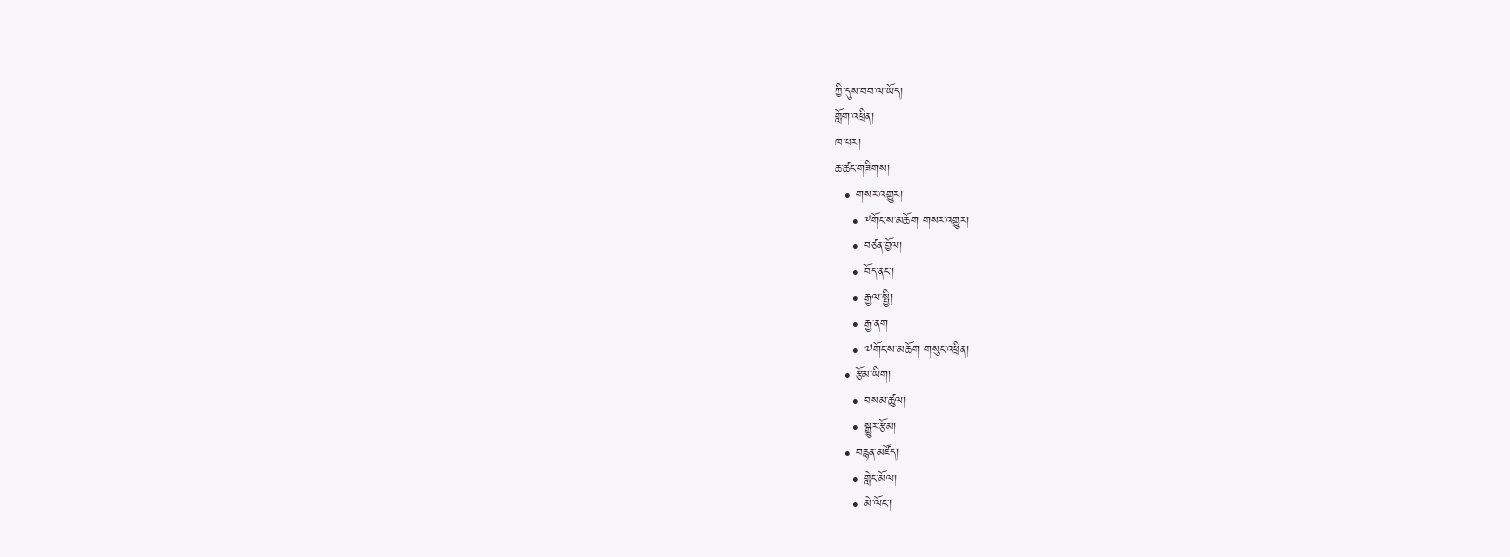ཀྱི་དུས་བབ་ལ་ཡོད།
གློག་འཕྲིན།
ཁ་པར།
ཆ་ཚང་གཟིགས།
  • གསར་འགྱུར།
    • ༸གོང་ས་མཆོག གསར་འགྱུར།
    • བཙན་བྱོལ།
    • བོད་ནང་།
    • རྒྱལ་སྤྱི།
    • རྒྱ་ནག
    • ༧གོང་ས་མཆོག གསུང་འཕྲིན།
  • རྩོམ་ཡིག།
    • བསམ་ཚུལ།
    • སྒྱུར་རྩོམ།
  • བརྙན་མཛོད།
    • གླེང་མོལ།
    • མེ་ལོང་།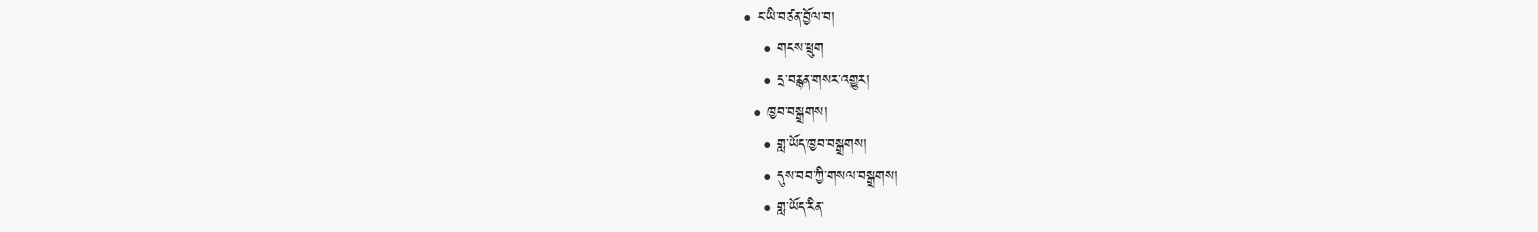• ང་ཡི་བཙན་བྱོལ་བ།
    • གངས་ཕྲུག
    • དྲ་བརྙན་གསར་འགྱུར།
  • ཁྱབ་བསྒྲགས།
    • གླ་ཡོད་ཁྱབ་བསྒྲགས།
    • དུས་བབ་ཀྱི་གསལ་བསྒྲགས།
    • གླ་ཡོད་རིན་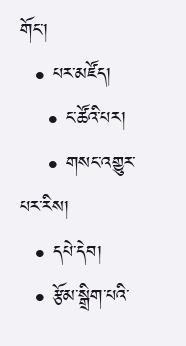གོང་།
  • པར་མཛོད།
    • ང་ཚོའི་པར།
    • གསང་འགྱུར་པར་རིས།
  • དཔེ་དེབ།
  • རྩོམ་སྒྲིག་པའི་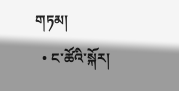གཏམ།
  • ང་ཚོའི་སྐོར།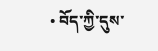• བོད་ཀྱི་དུས་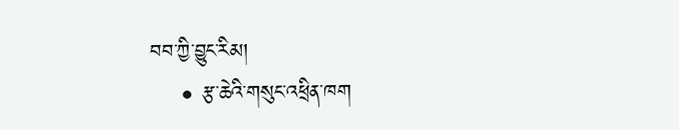བབ་ཀྱི་བྱུང་རིམ།
    • རྩ་ཆེའི་གསུང་འཕྲིན་ཁག